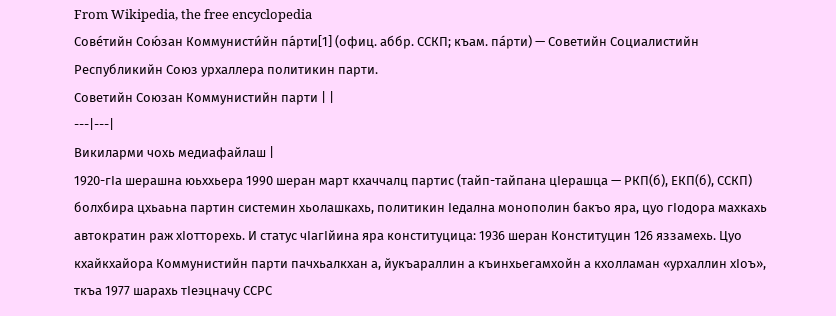From Wikipedia, the free encyclopedia
Сове́тийн Сою́зан Коммунисти́йн па́рти[1] (офиц. аббр. ССКП; къам. па́рти) — Советийн Социалистийн Республикийн Союз урхаллера политикин парти.
Советийн Союзан Коммунистийн парти | |
---|---|
Викиларми чохь медиафайлаш |
1920-гӀа шерашна юьххьера 1990 шеран март кхаччалц партис (тайп-тайпана цӀерашца — РКП(б), ЕКП(б), ССКП) болхбира цхьаьна партин системин хьолашкахь, политикин Ӏедална монополин бакъо яра, цуо гӀодора махкахь автократин раж хӀотторехь. И статус чӀагӀйина яра конституцица: 1936 шеран Конституцин 126 яззамехь. Цуо кхайкхайора Коммунистийн парти пачхьалкхан а, йукъараллин а къинхьегамхойн а кхолламан «урхаллин хӀоъ», ткъа 1977 шарахь тӀеэцначу ССРС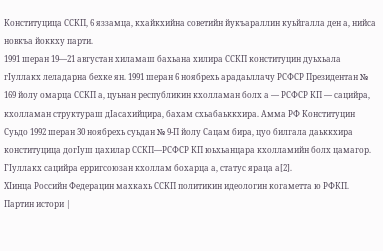Конституцица ССКП, 6 яззамца, кхайкхийна советийн йукъараллин куьйгалла ден а, нийса новкъа йоккху парти.
1991 шеран 19—21 августан хиламаш бахьана хилира ССКП конституцин дуьхьала гӀуллакх леладарна бехке ян. 1991 шеран 6 ноябрехь арадаьллачу РСФСР Президентан № 169 йолу омарца ССКП а, цуьнан республикин кхолламан болх а — РСФСР КП — сацийра, кхолламан структураш дӀасахийцира, бахам схьабаьккхира. Амма РФ Конституцин Суьдо 1992 шеран 30 ноябрехь суьдан № 9-П йолу Сацам бира, цуо билгала даьккхира конституцица догӀуш цахилар ССКП—РСФСР КП юьхьанцара кхолламийн болх цамагор. ГӀуллакх сацийра ерригсоюзан кхоллам бохарца а, статус яраца а[2].
ХӀинца Российн Федерацин махкахь ССКП политикин идеологин когаметта ю РФКП.
Партин истори |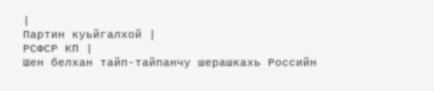|
Партин куьйгалхой |
РСФСР КП |
Шен белхан тайп-тайпанчу шерашкахь Российн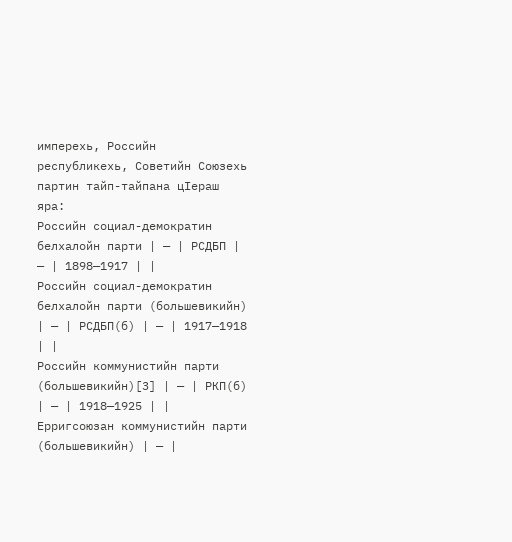имперехь, Российн республикехь, Советийн Союзехь партин тайп-тайпана цӀераш яра:
Российн социал-демократин белхалойн парти | — | РСДБП | — | 1898—1917 | |
Российн социал-демократин белхалойн парти (большевикийн) | — | РСДБП(б) | — | 1917—1918 | |
Российн коммунистийн парти (большевикийн)[3] | — | РКП(б) | — | 1918—1925 | |
Ерригсоюзан коммунистийн парти (большевикийн) | — |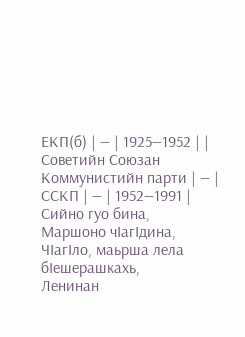ЕКП(б) | — | 1925—1952 | |
Советийн Союзан Коммунистийн парти | — | ССКП | — | 1952—1991 |
Сийно гуо бина,
Маршоно чӀагӀдина,
ЧӀагӀло, маьрша лела бӀешерашкахь,
Ленинан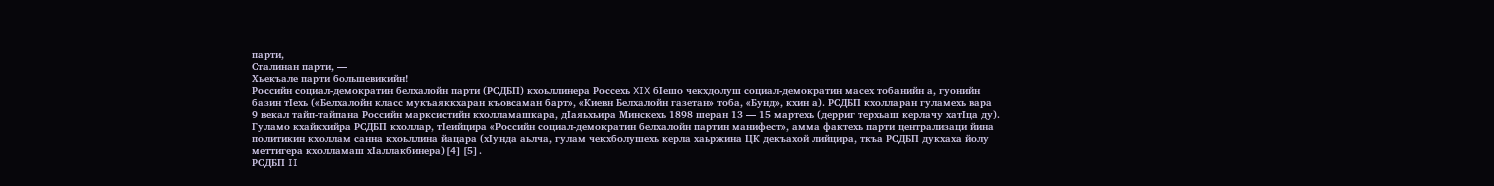парти,
Сталинан парти, —
Хьекъале парти большевикийн!
Российн социал-демократин белхалойн парти (РСДБП) кхоьллинера Россехь XIX бӀешо чекхдолуш социал-демократин масех тобанийн а, гуонийн базин тӀехь («Белхалойн класс мукъаяккхаран къовсаман барт», «Киевн Белхалойн газетан» тоба, «Бунд», кхин а). РСДБП кхолларан гуламехь вара 9 векал тайп-тайпана Российн марксистийн кхолламашкара, дӀаяьхьира Минскехь 1898 шеран 13 — 15 мартехь (дерриг терхьаш керлачу хатӀца ду). Гуламо кхайкхийра РСДБП кхоллар, тӀеийцира «Российн социал-демократин белхалойн партин манифест», амма фактехь парти централизаци йина политикин кхоллам санна кхоьллина йацара (хӀунда аьлча, гулам чекхболушехь керла хаьржина ЦК декъахой лийцира, ткъа РСДБП дукхаха йолу меттигера кхолламаш хӀаллакбинера)[4][5].
РСДБП II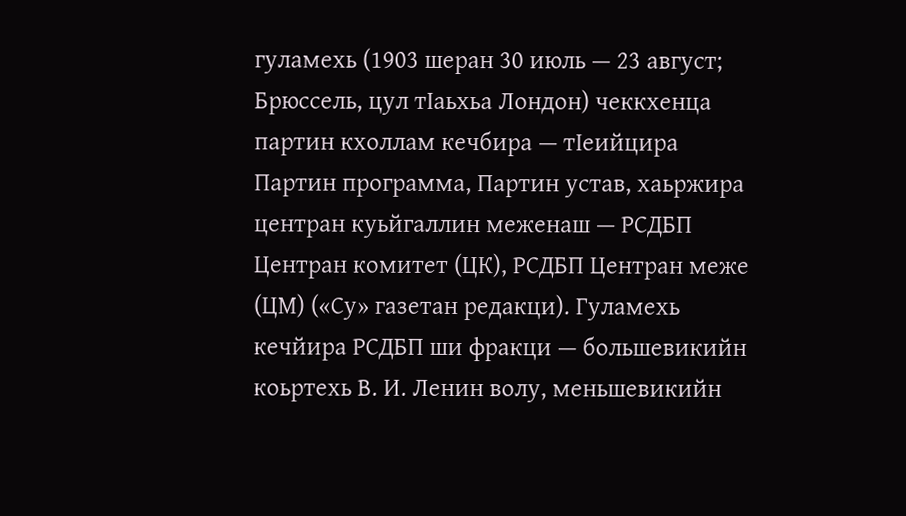гуламехь (1903 шеран 30 июль — 23 август; Брюссель, цул тӀаьхьа Лондон) чеккхенца партин кхоллам кечбира — тӀеийцира Партин программа, Партин устав, хаьржира центран куьйгаллин меженаш — РСДБП Центран комитет (ЦК), РСДБП Центран меже (ЦМ) («Су» газетан редакци). Гуламехь кечйира РСДБП ши фракци — большевикийн коьртехь В. И. Ленин волу, меньшевикийн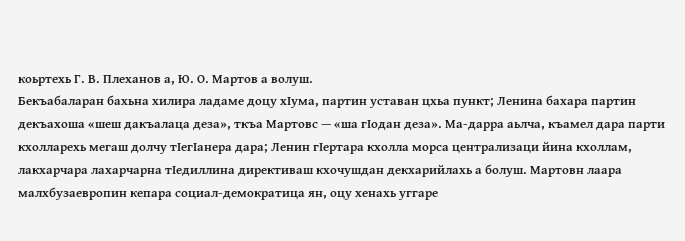коьртехь Г. В. Плеханов а, Ю. О. Мартов а волуш.
Бекъабаларан бахьна хилира ладаме доцу хӀума, партин уставан цхьа пункт; Ленина бахара партин декъахоша «шеш дакъалаца деза», ткъа Мартовс — «ша гӀодан деза». Ма-дарра аьлча, къамел дара парти кхолларехь мегаш долчу тӀегӀанера дара; Ленин гӀертара кхолла морса централизаци йина кхоллам, лакхарчара лахарчарна тӀедиллина директиваш кхочушдан декхарийлахь а болуш. Мартовн лаара малхбузаевропин кепара социал-демократица ян, оцу хенахь уггаре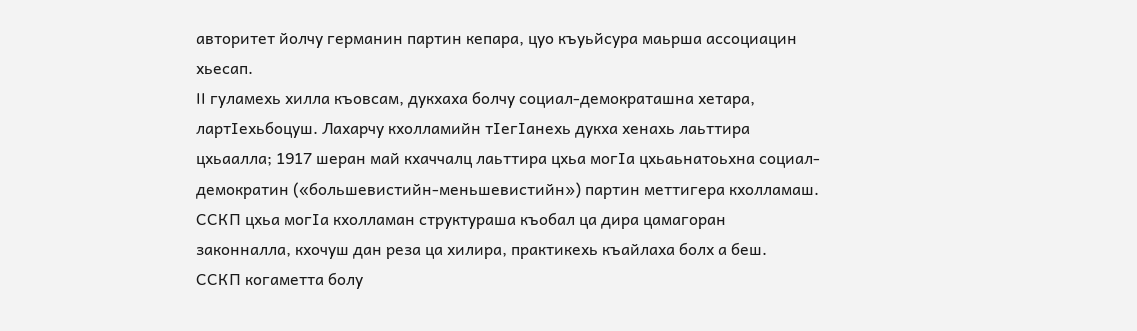авторитет йолчу германин партин кепара, цуо къуьйсура маьрша ассоциацин хьесап.
II гуламехь хилла къовсам, дукхаха болчу социал-демократашна хетара, лартӀехьбоцуш. Лахарчу кхолламийн тӀегӀанехь дукха хенахь лаьттира цхьаалла; 1917 шеран май кхаччалц лаьттира цхьа могӀа цхьаьнатоьхна социал-демократин («большевистийн-меньшевистийн») партин меттигера кхолламаш.
ССКП цхьа могӀа кхолламан структураша къобал ца дира цамагоран законналла, кхочуш дан реза ца хилира, практикехь къайлаха болх а беш.
ССКП когаметта болу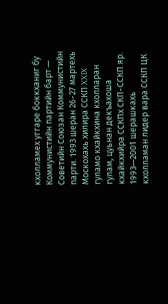кхолламех уггаре боккханиг бу Коммунистийн партийн барт — Советийн Союзан Коммунистийн парти. 1993 шеран 26-27 мартехь Москохахь хилира ССКП XXIX гуламо кхайкхина кхолларан гулам, цуьнан декъахоша кхайкхийра ССКПх СКП-ССКП яр. 1993—2001 шерашкахь кхолламан лидер вара ССКП ЦК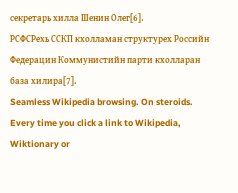секретарь хилла Шенин Олег[6].
РСФСРехь ССКП кхолламан структурех Российн Федерацин Коммунистийн парти кхолларан база хилира[7].
Seamless Wikipedia browsing. On steroids.
Every time you click a link to Wikipedia, Wiktionary or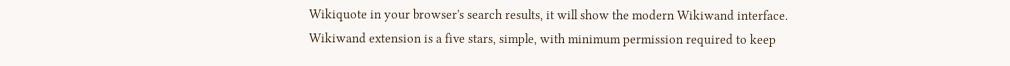Wikiquote in your browser's search results, it will show the modern Wikiwand interface.
Wikiwand extension is a five stars, simple, with minimum permission required to keep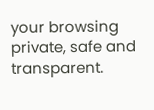your browsing private, safe and transparent.